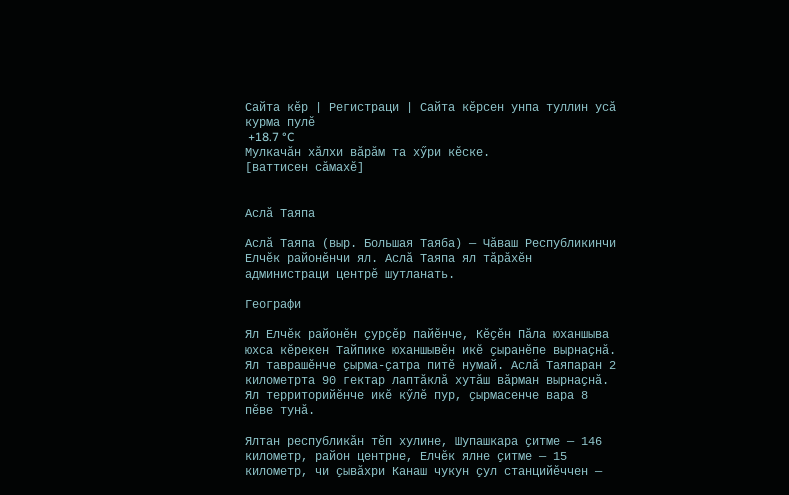Сайта кӗр | Регистраци | Сайта кӗрсен унпа туллин усӑ курма пулӗ
 +18.7 °C
Мулкачӑн хӑлхи вӑрӑм та хӳри кӗске.
[ваттисен сӑмахӗ]


Аслӑ Таяпа

Аслӑ Таяпа (выр. Большая Таяба) — Чӑваш Республикинчи Елчӗк районӗнчи ял. Аслӑ Таяпа ял тӑрӑхӗн администраци центрӗ шутланать.

Географи

Ял Елчӗк районӗн ҫурҫӗр пайӗнче, Кӗҫӗн Пӑла юханшыва юхса кӗрекен Тайпике юханшывӗн икӗ ҫыранӗпе вырнаҫнӑ. Ял таврашӗнче ҫырма-ҫатра питӗ нумай. Аслӑ Таяпаран 2 километрта 90 гектар лаптӑклӑ хутӑш вӑрман вырнаҫнӑ. Ял территорийӗнче икӗ кӳлӗ пур, ҫырмасенче вара 8 пӗве тунӑ.

Ялтан республикӑн тӗп хулине, Шупашкара ҫитме — 146 километр, район центрне, Елчӗк ялне ҫитме — 15 километр, чи ҫывӑхри Канаш чукун ҫул станцийӗччен —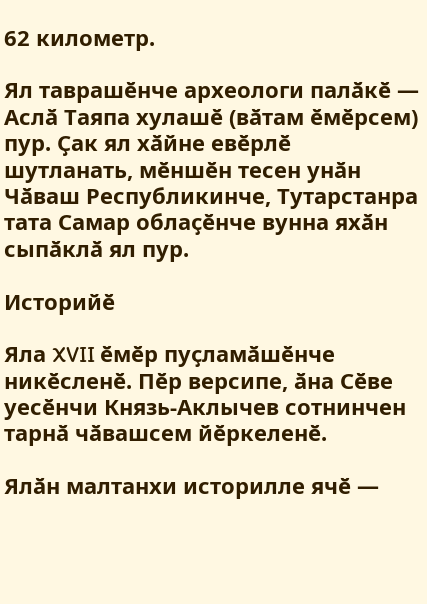62 километр.

Ял таврашӗнче археологи палӑкӗ — Аслӑ Таяпа хулашӗ (вӑтам ӗмӗрсем) пур. Ҫак ял хӑйне евӗрлӗ шутланать, мӗншӗн тесен унӑн Чӑваш Республикинче, Тутарстанра тата Самар облаҫӗнче вунна яхӑн сыпӑклӑ ял пур.

Историйӗ

Яла XVII ӗмӗр пуҫламӑшӗнче никӗсленӗ. Пӗр версипе, ӑна Сӗве уесӗнчи Князь-Аклычев сотнинчен тарнӑ чӑвашсем йӗркеленӗ.

Ялӑн малтанхи историлле ячӗ —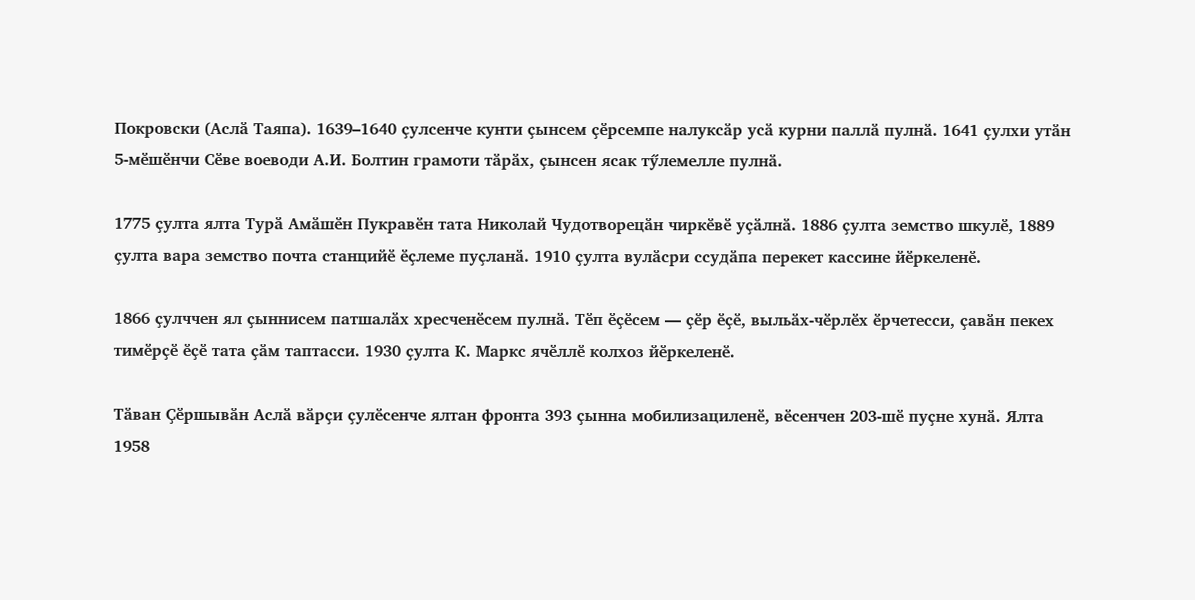Покровски (Аслӑ Таяпа). 1639–1640 ҫулсенче кунти ҫынсем ҫӗрсемпе налуксӑр усӑ курни паллӑ пулнӑ. 1641 ҫулхи утӑн 5-мӗшӗнчи Сӗве воеводи А.И. Болтин грамоти тӑрӑх, ҫынсен ясак тӳлемелле пулнӑ.

1775 ҫулта ялта Турӑ Амӑшӗн Пукравӗн тата Николай Чудотворецӑн чиркӗвӗ уҫӑлнӑ. 1886 ҫулта земство шкулӗ, 1889 ҫулта вара земство почта станцийӗ ӗҫлеме пуҫланӑ. 1910 ҫулта вулӑсри ссудӑпа перекет кассине йӗркеленӗ.

1866 ҫулччен ял ҫыннисем патшалӑх хресченӗсем пулнӑ. Тӗп ӗҫӗсем — ҫӗр ӗҫӗ, выльӑх-чӗрлӗх ӗрчетесси, ҫавӑн пекех тимӗрҫӗ ӗҫӗ тата ҫӑм таптасси. 1930 ҫулта К. Маркс ячӗллӗ колхоз йӗркеленӗ.

Тӑван Ҫӗршывӑн Аслӑ вӑрҫи ҫулӗсенче ялтан фронта 393 ҫынна мобилизациленӗ, вӗсенчен 203-шӗ пуҫне хунӑ. Ялта 1958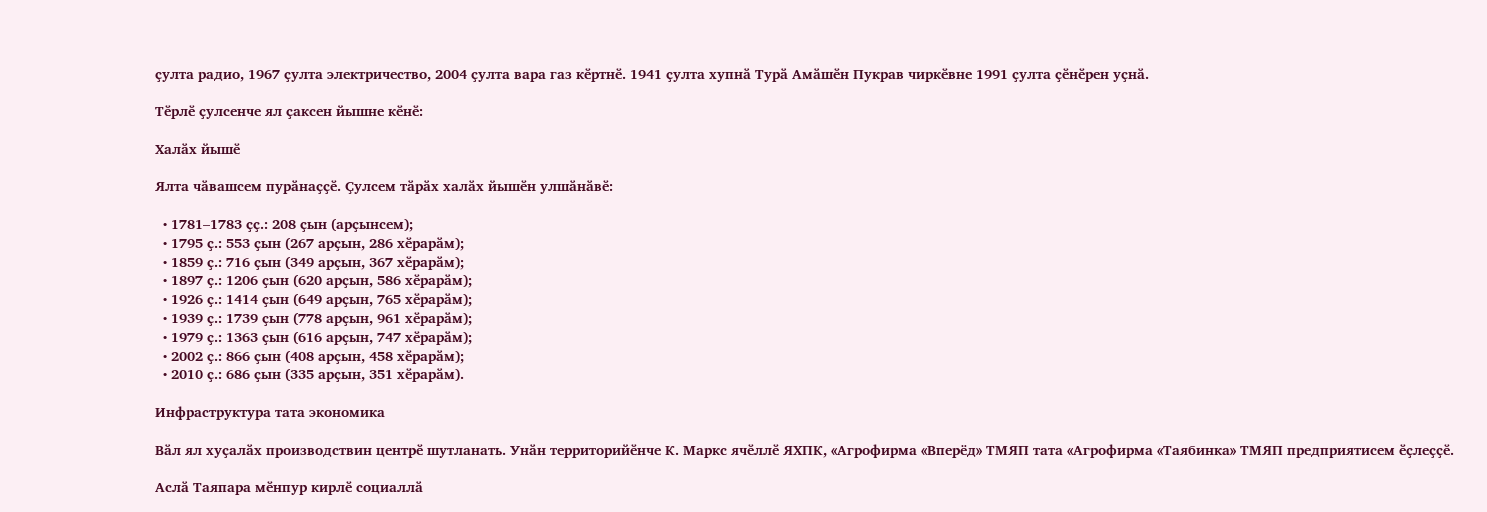ҫулта радио, 1967 ҫулта электричество, 2004 ҫулта вара газ кӗртнӗ. 1941 ҫулта хупнӑ Турӑ Амӑшӗн Пукрав чиркӗвне 1991 ҫулта ҫӗнӗрен уҫнӑ.

Тӗрлӗ ҫулсенче ял ҫаксен йышне кӗнӗ:

Халӑх йышӗ

Ялта чӑвашсем пурӑнаҫҫӗ. Ҫулсем тӑрӑх халӑх йышӗн улшӑнӑвӗ:

  • 1781–1783 ҫҫ.: 208 ҫын (арҫынсем);
  • 1795 ҫ.: 553 ҫын (267 арҫын, 286 хӗрарӑм);
  • 1859 ҫ.: 716 ҫын (349 арҫын, 367 хӗрарӑм);
  • 1897 ҫ.: 1206 ҫын (620 арҫын, 586 хӗрарӑм);
  • 1926 ҫ.: 1414 ҫын (649 арҫын, 765 хӗрарӑм);
  • 1939 ҫ.: 1739 ҫын (778 арҫын, 961 хӗрарӑм);
  • 1979 ҫ.: 1363 ҫын (616 арҫын, 747 хӗрарӑм);
  • 2002 ҫ.: 866 ҫын (408 арҫын, 458 хӗрарӑм);
  • 2010 ҫ.: 686 ҫын (335 арҫын, 351 хӗрарӑм).

Инфраструктура тата экономика

Вӑл ял хуҫалӑх производствин центрӗ шутланать. Унӑн территорийӗнче К. Маркс ячӗллӗ ЯХПК, «Агрофирма «Вперёд» ТМЯП тата «Агрофирма «Таябинка» ТМЯП предприятисем ӗҫлеҫҫӗ.

Аслӑ Таяпара мӗнпур кирлӗ социаллӑ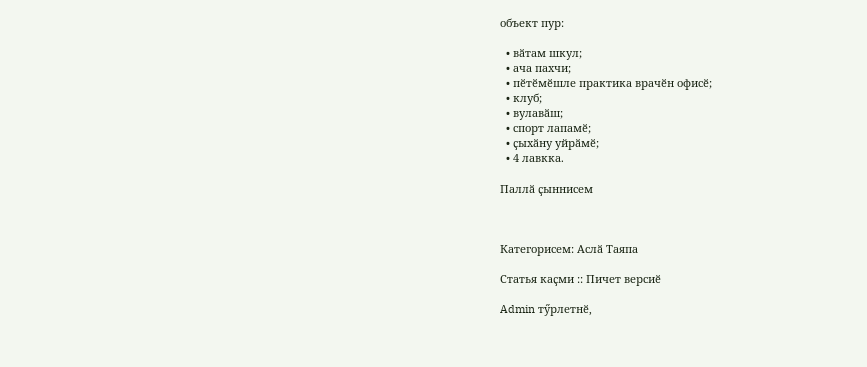объект пур:

  • вӑтам шкул;
  • ача пахчи;
  • пӗтӗмӗшле практика врачӗн офисӗ;
  • клуб;
  • вулавӑш;
  • спорт лапамӗ;
  • ҫыхӑну уйрӑмӗ;
  • 4 лавкка.

Паллӑ ҫыннисем



Категорисем: Аслӑ Таяпа

Статья каҫми :: Пичет версиӗ

Admin тӳрлетнӗ,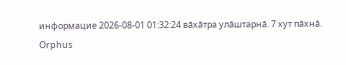информацие 2026-08-01 01:32:24 вӑхӑтра улӑштарнӑ. 7 хут пӑхнӑ.
Orphus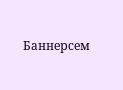Баннерсем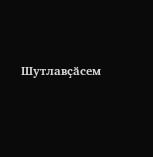Шутлавҫӑсем